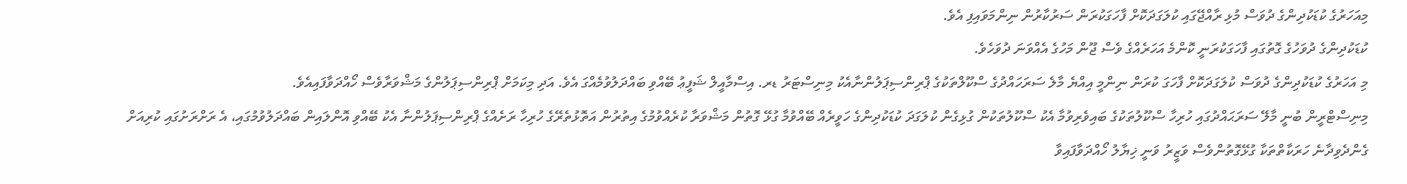މިއަހަރުގެ ކުޑަކުދިންގެ ދުވަސް މުޅި ރާއްޖޭގައި ކުލަގަދަކޮށް ފާހަގަކުރަން ސަރުކާރުން ނިންމަވައިފި އެވެ.
ކުޑަކުދިންގެ ދުވަހުގެ ގޮތުގައި ފާހަގަކުރަނީ ކޮންމެ އަހަރެއްގެ ވެސް ޖޫން މަހުގެ އެއްވަނަ ދުވަހެވެ.
މި އަހަރުގެ ކުޑަކުދިންގެ ދުވަސް ކުލަގަދަކޮށް ފާހަގަ ކުރަން ނިންމީ އިއްޔެ މާލެ ސަރަހައްދުގެ ސްކޫލްތަކުގެ ޕްރިންސިޕަލުންނާއެކު މިނިސްޓަރު ޑރ. އިސްމާއީލް ޝަފީޢު ބޭއްވި ބައްދަލުވުމެއްގަ އެވެ. އަދި މިކަމަށް ޕްރިންސިޕަލުންގެ މަޝްވަރާވެސް ހޯއްދަވާފައިއެވެ.
މިނިސްޓްރީން ބުނީ މާލޭ ސަރަޙައްދުގައި ހުރިހާ ސްކޫލުތަކުގެ ބައިވެރިވުމާ އެކު ސްކޫލުތަކުން ގުޅިގެން ކުލަގަދަ ކުޑަކުދިންގެ ހަވީރެއް ބޭއްވުމާ ގުޅޭ ގޮތުން މަޝްވަރާ ކުރެއްވުމުގެ އިތުރުން އަތޮޅުތެރޭގެ ހުރިހާ ރަށެއްގެ ޕްރިންސިޕަލުންނާ އެކު ބޭއްވި އޮންލައިން ބައްދަލުވުމުގައި، އެ ރަށްރަށުގައި ކުރިއަށް ގެންދެވިދާނެ ހަރަކާތްތަކާ ގުޅޭގޮތުންވެސް ވަޒީރު ވަނީ ޚިޔާލު ހޯއްދަވާފައިވާ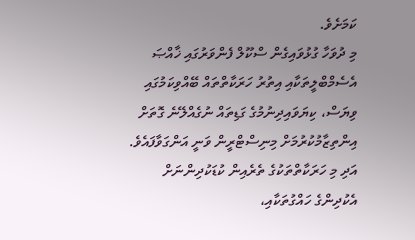ކަމަށެވެ.
މި ދުވަހާ ގުޅުވައިގެން ސްކޫލް ފެންވަރުގައި ޚާއްޞަ އެސެމްބްލީތަކާއި އިތުރު ހަރަކާތްތައް ބޭއްވިކަމުގައި ވިޔަސް، ކިޔަވައިދިނުމުގެ ގަޑިތައް ނުގެއްލޭނެ ގޮތަށް އިންތިޒާމުކުރުމަށް މިނިސްޓްރީން ވަނީ އަންގަވާފައެވެ. އަދި މި ހަރަކާތްތަކުގެ ތެރެއިން ކުޑަކުދިންނަށް އެކުދިންގެ ހައްގުތަކާއި،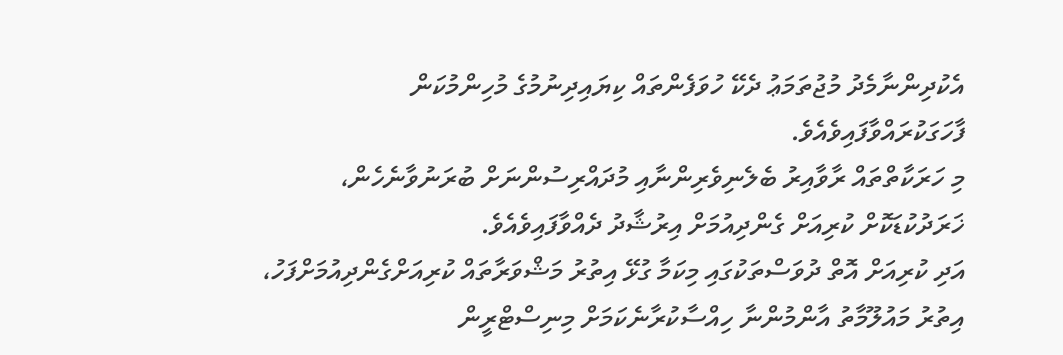އެކުދިންނާމެދު މުޖުތަމަޢު ދެކޭ ހުވަފެންތައް ކިޔައިދިނުމުގެ މުހިންމުކަން ފާހަގަކުރައްވާފައިވެއެވެ.
މި ހަރަކާތްތައް ރާވާއިރު ބެލެނިވެރިންނާއި މުދައްރިސުންނަށް ބުރަނުވާނެހެން، ޚަރަދުކުޑަކޮށް ކުރިއަށް ގެންދިއުމަށް އިރުޝާދު ދެއްވާފައިވެއެވެ.
އަދި ކުރިއަށް އޮތް ދުވަސްތަކުގައި މިކަމާ ގުޅޭ އިތުރު މަޝްވަރާތައް ކުރިއަށްގެންދިއުމަށްފަހު، އިތުރު މައުލޫމާތު އާންމުންނާ ހިއްސާކުރާނެކަމަށް މިނިސްޓްރީން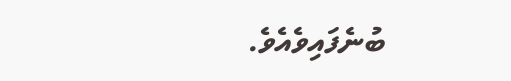ބުނެފައިވެއެވެ.